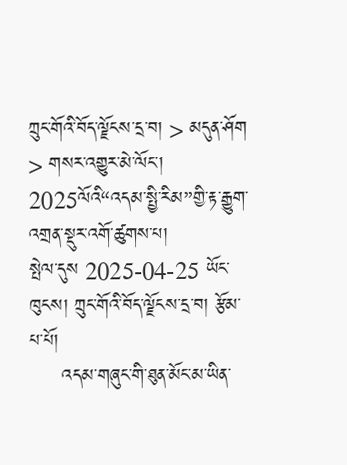ཀྲུང་གོའི་བོད་ལྗོངས་དྲ་བ། > མདུན་ཤོག > གསར་འགྱུར་མེ་ལོང་།
2025ལོའི“འདམ་སྤྱི་རིམ”གྱི་རྟ་རྒྱུག་འགྲན་སྡུར་འགོ་ཚུགས་པ།
སྤེལ་དུས 2025-04-25 ཡོང་ཁུངས། ཀྲུང་གོའི་བོད་ལྗོངས་དྲ་བ། རྩོམ་པ་པོ།
     འདམ་གཞུང་གི་ཐུན་མོང་མ་ཡིན་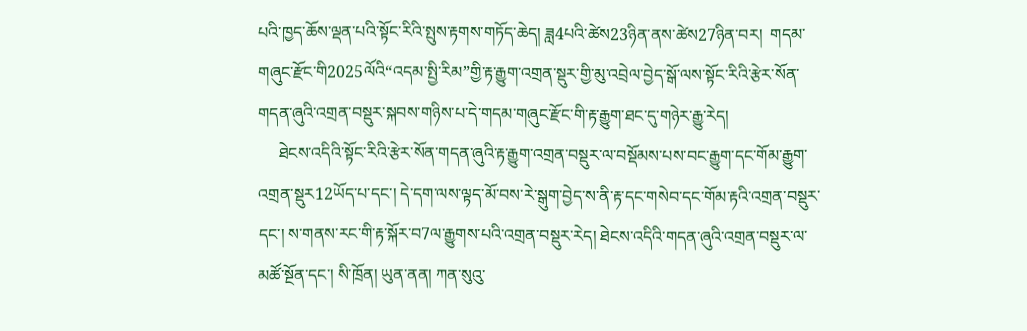པའི་ཁྱད་ཆོས་ལྡན་པའི་སྟོང་རིའི་སྤུས་རྟགས་གཏོད་ཆེད། ཟླ4པའི་ཚེས23ཉིན་ནས་ཚེས27ཉིན་བར།  གདམ་གཞུང་རྫོང་གི2025ལོའི“འདམ་སྤྱི་རིམ”གྱི་རྟ་རྒྱུག་འགྲན་སྡུར་གྱི་མུ་འབྲེལ་བྱེད་སྒོ་ལས་སྟོང་རིའི་རྩེར་སོན་གདན་ཞུའི་འགྲན་བསྡུར་སྐབས་གཉིས་པ་དེ་གདམ་གཞུང་རྫོང་གི་རྟ་རྒྱུག་ཐང་དུ་གཉེར་རྒྱུ་རེད།
     ཐེངས་འདིའི་སྟོང་རིའི་རྩེར་སོན་གདན་ཞུའི་རྟ་རྒྱུག་འགྲན་བསྡུར་ལ་བསྡོམས་པས་བང་རྒྱུག་དང་གོམ་རྒྱུག་འགྲན་སྡུར12ཡོད་པ་དང་། དེ་དག་ལས་ལྟད་མོ་བས་རེ་སྒུག་བྱེད་ས་ནི་རྟ་དང་གསེབ་དང་གོམ་རྟའི་འགྲན་བསྡུར་དང་། ས་གནས་རང་གི་རྟ་སྐོར་བ7ལ་རྒྱུགས་པའི་འགྲན་བསྡུར་རེད། ཐེངས་འདིའི་གདན་ཞུའི་འགྲན་བསྡུར་ལ་མཚོ་སྔོན་དང་། སི་ཁྲོན། ཡུན་ནན། ཀན་སུའུ་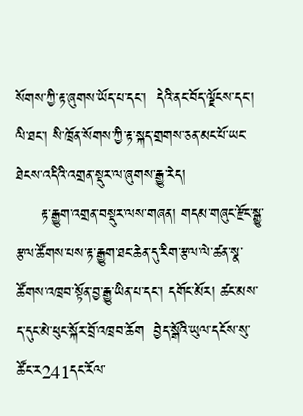སོགས་ཀྱི་རྟ་ཞུགས་ཡོད་པ་དང་།  དེའི་ནང་བོད་ལྗོངས་དང་། ལི་ཐང་། སི་ཁྲོན་སོགས་ཀྱི་རྟ་སྐད་གྲགས་ཅན་མང་པོ་ཡང་ཐེངས་འདིའི་འགྲན་སྡུར་ལ་ཞུགས་རྒྱུ་རེད།
     རྟ་རྒྱུག་འགྲན་བསྡུར་ལས་གཞན། གདམ་གཞུང་རྫོང་སྒྱུ་རྩལ་ཚོགས་པས་རྟ་རྒྱུག་ཐང་ཆེན་དུ་རིག་རྩལ་ལེ་ཚན་སྣ་ཚོགས་འཁྲབ་སྟོན་བྱ་རྒྱུ་ཡིན་པ་དང་། དགོང་མོར། ཚང་མས་ད་དུང་མེ་ཕུང་སྐོར་བྲོ་འཁྲབ་ཆོག  བྱེད་སྒོའི་ཡུལ་དངོས་སུ་ཚོང་ར241དང་རོལ་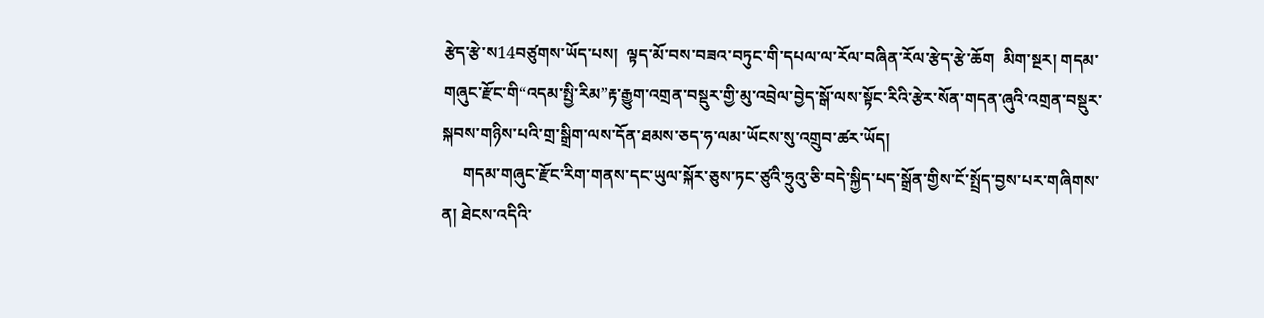རྩེད་རྩེ་ས14བཙུགས་ཡོད་པས།  ལྟད་མོ་བས་བཟའ་བཏུང་གི་དཔལ་ལ་རོལ་བཞིན་རོལ་རྩེད་རྩེ་ཆོག  མིག་སྔར། གདམ་གཞུང་རྫོང་གི“འདམ་སྤྱི་རིམ”རྟ་རྒྱུག་འགྲན་བསྡུར་གྱི་མུ་འབྲེལ་བྱེད་སྒོ་ལས་སྟོང་རིའི་རྩེར་སོན་གདན་ཞུའི་འགྲན་བསྡུར་སྐབས་གཉིས་པའི་གྲ་སྒྲིག་ལས་དོན་ཐམས་ཅད་ཧ་ལམ་ཡོངས་སུ་འགྲུབ་ཚར་ཡོད།
     གདམ་གཞུང་རྫོང་རིག་གནས་དང་ཡུལ་སྐོར་ཅུས་ཏང་ཙུའི་ཧྲུའུ་ཅི་བདེ་སྐྱིད་པད་སྒྲོན་གྱིས་ངོ་སྤྲོད་བྱས་པར་གཞིགས་ན། ཐེངས་འདིའི་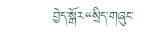བྱེད་སྒོར“སྲིད་གཞུང་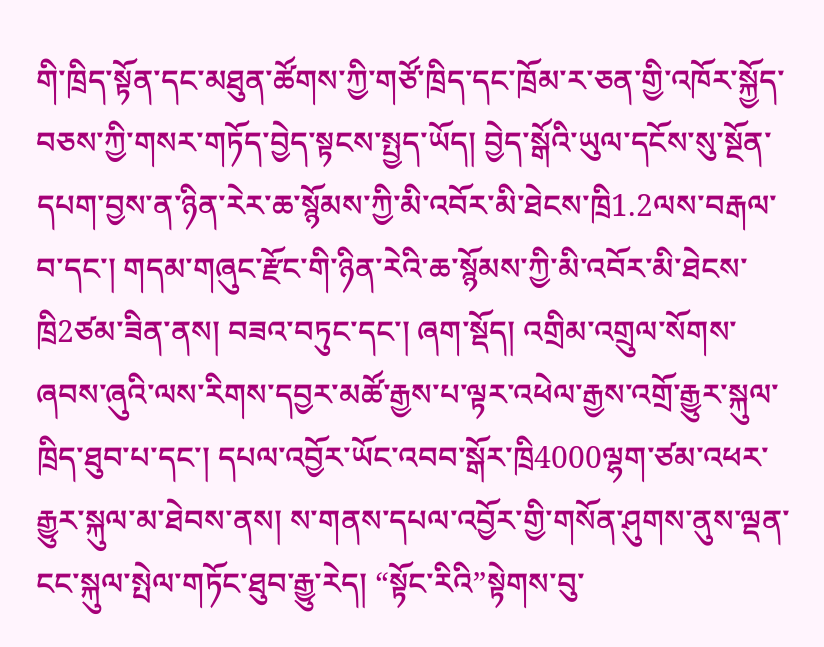གི་ཁྲིད་སྟོན་དང་མཐུན་ཚོགས་ཀྱི་གཙོ་ཁྲིད་དང་ཁྲོམ་ར་ཅན་གྱི་འཁོར་སྐྱོད་བཅས་ཀྱི་གསར་གཏོད་བྱེད་སྟངས་སྤྱད་ཡོད། བྱེད་སྒོའི་ཡུལ་དངོས་སུ་སྔོན་དཔག་བྱས་ན་ཉིན་རེར་ཆ་སྙོམས་ཀྱི་མི་འབོར་མི་ཐེངས་ཁྲི1.2ལས་བརྒལ་བ་དང་། གདམ་གཞུང་རྫོང་གི་ཉིན་རེའི་ཆ་སྙོམས་ཀྱི་མི་འབོར་མི་ཐེངས་ཁྲི2ཙམ་ཟིན་ནས། བཟའ་བཏུང་དང་། ཞག་སྡོད། འགྲིམ་འགྲུལ་སོགས་ཞབས་ཞུའི་ལས་རིགས་དབྱར་མཚོ་རྒྱས་པ་ལྟར་འཕེལ་རྒྱས་འགྲོ་རྒྱུར་སྐུལ་ཁྲིད་ཐུབ་པ་དང་། དཔལ་འབྱོར་ཡོང་འབབ་སྒོར་ཁྲི4000ལྷག་ཙམ་འཕར་རྒྱུར་སྐུལ་མ་ཐེབས་ནས། ས་གནས་དཔལ་འབྱོར་གྱི་གསོན་ཤུགས་ནུས་ལྡན་ངང་སྐུལ་སྤེལ་གཏོང་ཐུབ་རྒྱུ་རེད། “སྟོང་རིའི”སྟེགས་བུ་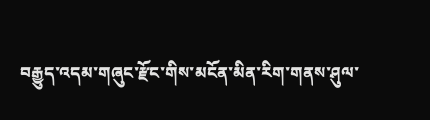བརྒྱུད་འདམ་གཞུང་རྫོང་གིས་མངོན་མིན་རིག་གནས་ཤུལ་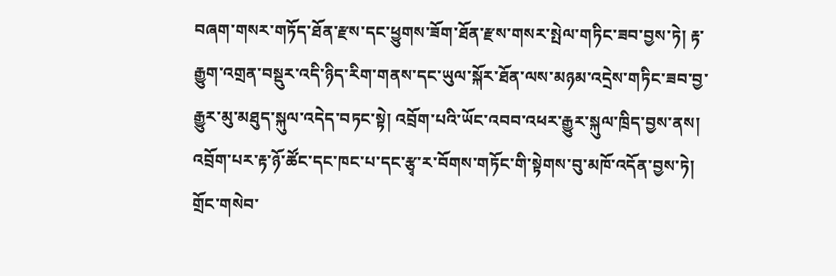བཞག་གསར་གཏོད་ཐོན་རྫས་དང་ཕྱུགས་ཟོག་ཐོན་རྫས་གསར་སྤེལ་གཏིང་ཟབ་བྱས་ཏེ། རྟ་རྒྱུག་འགྲན་བསྡུར་འདི་ཉིད་རིག་གནས་དང་ཡུལ་སྐོར་ཐོན་ལས་མཉམ་འདྲེས་གཏིང་ཟབ་བྱ་རྒྱུར་མུ་མཐུད་སྐུལ་འདེད་བཏང་སྟེ། འབྲོག་པའི་ཡོང་འབབ་འཕར་རྒྱུར་སྐུལ་ཁྲིད་བྱས་ནས། འབྲོག་པར་རྟ་ཉོ་ཚོང་དང་ཁང་པ་དང་རྩྭ་ར་བོགས་གཏོང་གི་སྟེགས་བུ་མཁོ་འདོན་བྱས་ཏེ། གྲོང་གསེབ་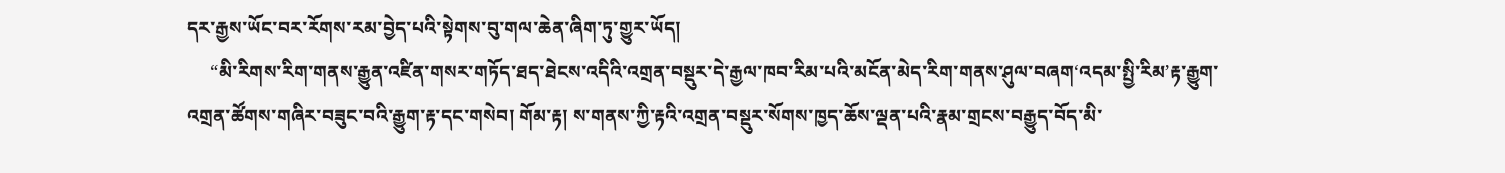དར་རྒྱས་ཡོང་བར་རོགས་རམ་བྱེད་པའི་སྟེགས་བུ་གལ་ཆེན་ཞིག་ཏུ་གྱུར་ཡོད།
     “མི་རིགས་རིག་གནས་རྒྱུན་འཛིན་གསར་གཏོད་ཐད་ཐེངས་འདིའི་འགྲན་བསྡུར་དེ་རྒྱལ་ཁབ་རིམ་པའི་མངོན་མེད་རིག་གནས་ཤུལ་བཞག‘འདམ་སྤྱི་རིམ’རྟ་རྒྱུག་འགྲན་ཚོགས་གཞིར་བཟུང་བའི་རྒྱུག་རྟ་དང་གསེབ། གོམ་རྟ། ས་གནས་ཀྱི་རྟའི་འགྲན་བསྡུར་སོགས་ཁྱད་ཆོས་ལྡན་པའི་རྣམ་གྲངས་བརྒྱུད་བོད་མི་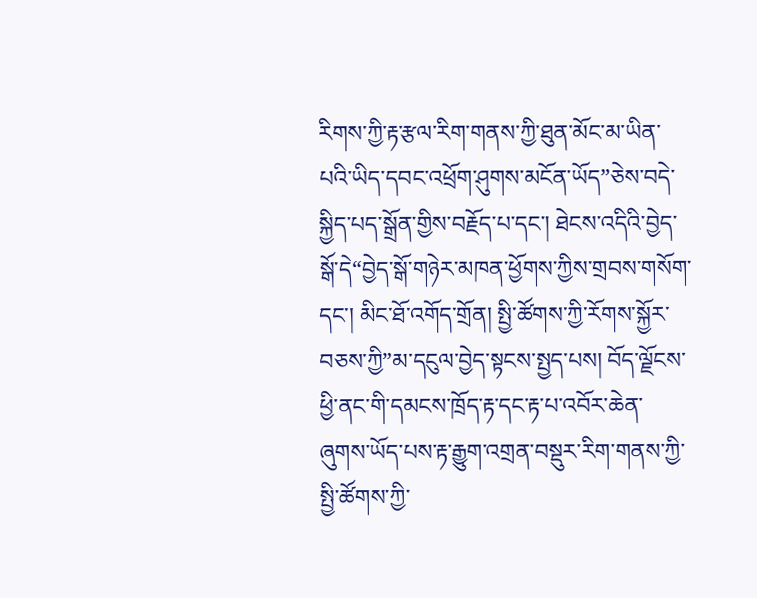རིགས་ཀྱི་རྟ་རྩལ་རིག་གནས་ཀྱི་ཐུན་མོང་མ་ཡིན་པའི་ཡིད་དབང་འཕྲོག་ཤུགས་མངོན་ཡོད”ཅེས་བདེ་སྐྱིད་པད་སྒྲོན་གྱིས་བརྗོད་པ་དང་། ཐེངས་འདིའི་བྱེད་སྒོ་དེ“བྱེད་སྒོ་གཉེར་མཁན་ཕྱོགས་ཀྱིས་གྲབས་གསོག་དང་། མིང་ཐོ་འགོད་གྲོན། སྤྱི་ཚོགས་ཀྱི་རོགས་སྐྱོར་བཅས་ཀྱི”མ་དངུལ་བྱེད་སྟངས་སྤྱད་པས། བོད་ལྗོངས་ཕྱི་ནང་གི་དམངས་ཁྲོད་རྟ་དང་རྟ་པ་འབོར་ཆེན་ཞུགས་ཡོད་པས་རྟ་རྒྱུག་འགྲན་བསྡུར་རིག་གནས་ཀྱི་སྤྱི་ཚོགས་ཀྱི་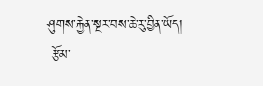ཤུགས་རྐྱེན་སྔར་བས་ཆེ་རུ་བྱིན་ཡོད།
 རྩོམ་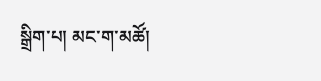སྒྲིག་པ། མང་ག་མཚོ།